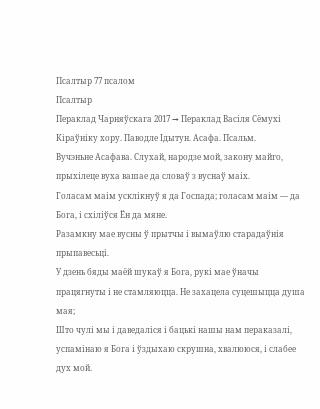Псалтыр 77 псалом
Псалтыр
Пераклад Чарняўскага 2017 → Пераклад Васіля Сёмухі
Кіраўніку хору. Паводле Ідытун. Асафа. Псальм.
Вучэньне Асафава. Слухай, народзе мой, закону майго, прыхілеце вуха вашае да словаў з вуснаў маіх.
Голасам маім усклікнуў я да Госпада; голасам маім — да Бога, і схіліўся Ён да мяне.
Разамкну мае вусны ў прытчы і вымаўлю старадаўнія прыпавесьці.
У дзень бяды маёй шукаў я Бога, рукі мае ўначы працягнуты і не стамляюцца. Не захацела суцешыцца душа мая;
Што чулі мы і даведаліся і бацькі нашы нам пераказалі,
успамінаю я Бога і ўздыхаю скрушна, хвалююся, і слабее дух мой.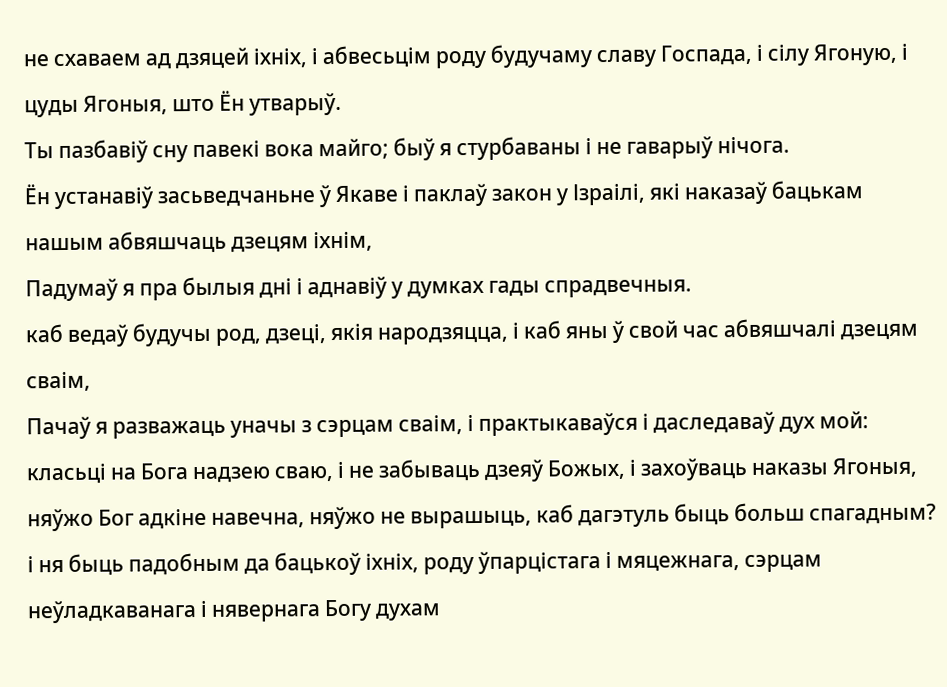не схаваем ад дзяцей іхніх, і абвесьцім роду будучаму славу Госпада, і сілу Ягоную, і цуды Ягоныя, што Ён утварыў.
Ты пазбавіў сну павекі вока майго; быў я стурбаваны і не гаварыў нічога.
Ён устанавіў засьведчаньне ў Якаве і паклаў закон у Ізраілі, які наказаў бацькам нашым абвяшчаць дзецям іхнім,
Падумаў я пра былыя дні і аднавіў у думках гады спрадвечныя.
каб ведаў будучы род, дзеці, якія народзяцца, і каб яны ў свой час абвяшчалі дзецям сваім,
Пачаў я разважаць уначы з сэрцам сваім, і практыкаваўся і даследаваў дух мой:
класьці на Бога надзею сваю, і не забываць дзеяў Божых, і захоўваць наказы Ягоныя,
няўжо Бог адкіне навечна, няўжо не вырашыць, каб дагэтуль быць больш спагадным?
і ня быць падобным да бацькоў іхніх, роду ўпарцістага і мяцежнага, сэрцам неўладкаванага і нявернага Богу духам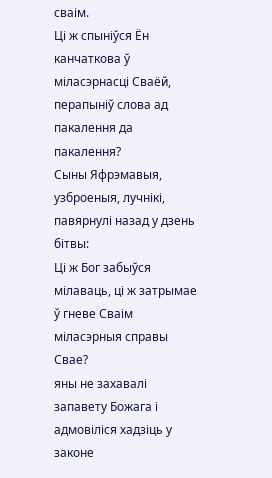сваім.
Ці ж спыніўся Ён канчаткова ў міласэрнасці Сваёй, перапыніў слова ад пакалення да пакалення?
Сыны Яфрэмавыя, узброеныя, лучнікі, павярнулі назад у дзень бітвы:
Ці ж Бог забыўся мілаваць, ці ж затрымае ў гневе Сваім міласэрныя справы Свае?
яны не захавалі запавету Божага і адмовіліся хадзіць у законе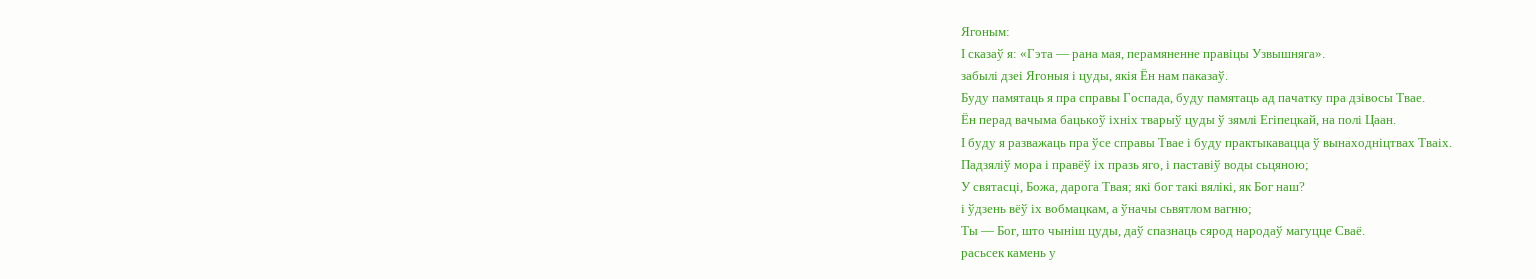Ягоным:
І сказаў я: «Гэта — рана мая, перамяненне правіцы Узвышняга».
забылі дзеі Ягоныя і цуды, якія Ён нам паказаў.
Буду памятаць я пра справы Госпада, буду памятаць ад пачатку пра дзівосы Твае.
Ён перад вачыма бацькоў іхніх тварыў цуды ў зямлі Егіпецкай, на полі Цаан.
І буду я разважаць пра ўсе справы Твае і буду практыкавацца ў вынаходніцтвах Тваіх.
Падзяліў мора і правёў іх празь яго, і паставіў воды сьцяною;
У святасці, Божа, дарога Твая; які бог такі вялікі, як Бог наш?
і ўдзень вёў іх вобмацкам, а ўначы сьвятлом вагню;
Ты — Бог, што чыніш цуды, даў спазнаць сярод народаў магуцце Сваё.
расьсек камень у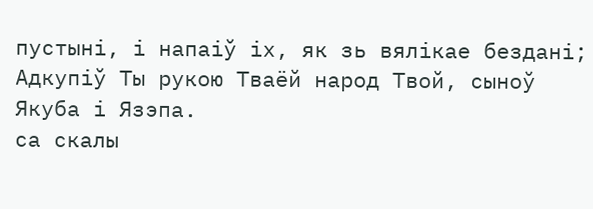пустыні, і напаіў іх, як зь вялікае бездані;
Адкупіў Ты рукою Тваёй народ Твой, сыноў Якуба і Язэпа.
са скалы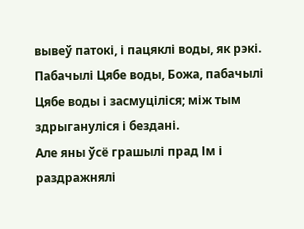вывеў патокі, і пацяклі воды, як рэкі.
Пабачылі Цябе воды, Божа, пабачылі Цябе воды і засмуціліся; між тым здрыгануліся і бездані.
Але яны ўсё грашылі прад Ім і раздражнялі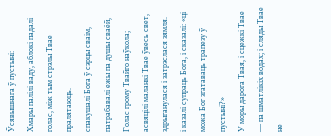Ўсявышнага ў пустыні:
Хмары палілі ваду, аблокі падалі голас, між тым стрэлы Твае пралятаюць.
спакушалі Бога ў сэрцы сваім, патрабавалі ежы па душы сваёй,
Голас грому Твайго наўкола; асвяцілі маланкі Твае ўвесь свет, здрыганулася і затрэслася зямля.
і казалі супраць Бога, і сказалі: «ці можа Бог згатаваць трапезу ў пустыні?»
У моры дарога Твая, і сцежкі Твае — па шматлікіх водах; і сляды Твае не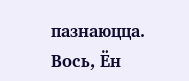пазнаюцца.
Вось, Ён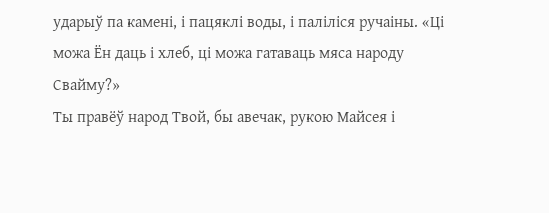ударыў па камені, і пацяклі воды, і паліліся ручаіны. «Ці можа Ён даць і хлеб, ці можа гатаваць мяса народу Свайму?»
Ты правёў народ Твой, бы авечак, рукою Майсея і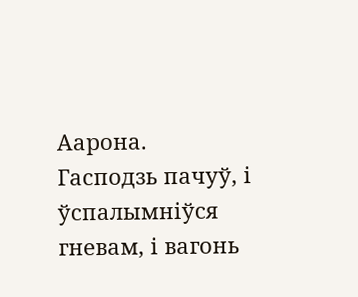Аарона.
Гасподзь пачуў, і ўспалымніўся гневам, і вагонь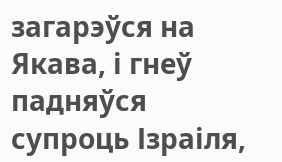загарэўся на Якава, і гнеў падняўся супроць Ізраіля,